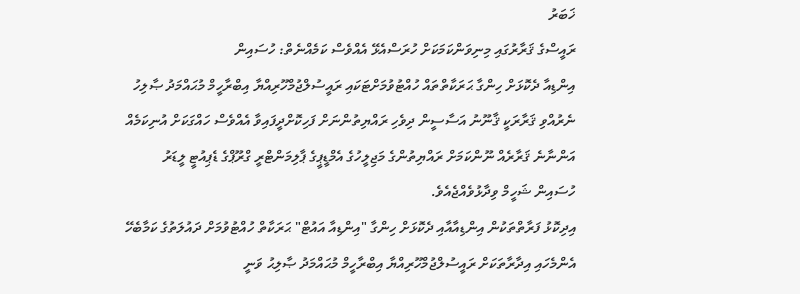ޚަބަރު
ރައީސްގެ ޤަރާރުގައި މިނިވަންކަމަކަށް ހުރަސްއެޅޭ އެއްވެސް ކަމެއްނެތް: ހުސައިން
އިންޑިއާ ދެކޮޅަށް ހިންގާ ޙަރަކާތްތައް ހުއްޓުވުމަށްޓަކައި ރައީސުލްޖުމްހޫރިއްޔާ އިބްރާހީމް މުޙައްމަދު ޞާލިހު ނެރުއްވި ޤަރާރަކީ ޤާނޫނު އަސާސީން ދިވެހި ރައްޔިތުންނަށް ފަހިކޮށްދީފައިވާ އެއްވެސް ހައްގަކަށް އުނިކަމެއް އަންނާނެ ޤަރާރެއް ނޫންކަމަށް ރައްޔިތުންގެ މަޖިލީހުގެ އެމްޑީޕީގެ ޕާލިމަންޓްރީ ގްރޫޕްގެ ޑެޕިއުޓީ ލީޑަރު ހުސައިން ޝަހީމް ވިދާޅުވެއްޖެއެވެ.
އިދިކޮޅު ފަރާތްތަކުން އިންޑިއާއާއި ދެކޮޅަށް ހިންގާ "އިންޑިއާ އައުޓް" ޙަރަކާތް ހުއްޓުވުމަށް ދައުލަތުގެ ކަމާބެހޭ އެންމެހައި އިދާރާތަކަށް ރައީސުލްޖުމްހޫރިއްޔާ އިބްރާހީމް މުޙައްމަދު ޞާލިޙު ވަނީ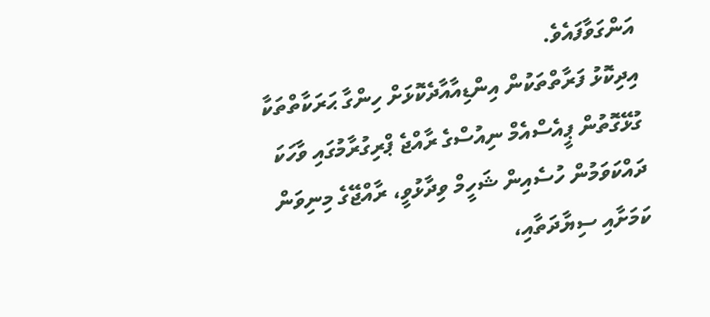އަންގަވާފައެވެ.
އިދިކޮޅު ފަރާތްތަކުން އިންޑިއާއާދެކޮޅަށް ހިންގާ ޙަރަކާތްތަކާ ގުޅޭގޮތުން ޕީއެސްއެމް ނިއުސްގެ ރާއްޖެ ޕްރިގުރާމުގައި ވާހަކަ ދައްކަވަމުން ހުސެއިން ޝަހީމް ވިދާޅުވީ، ރާއްޖޭގެ މިނިވަން ކަމަށާއި ސިޔާދަތާއި،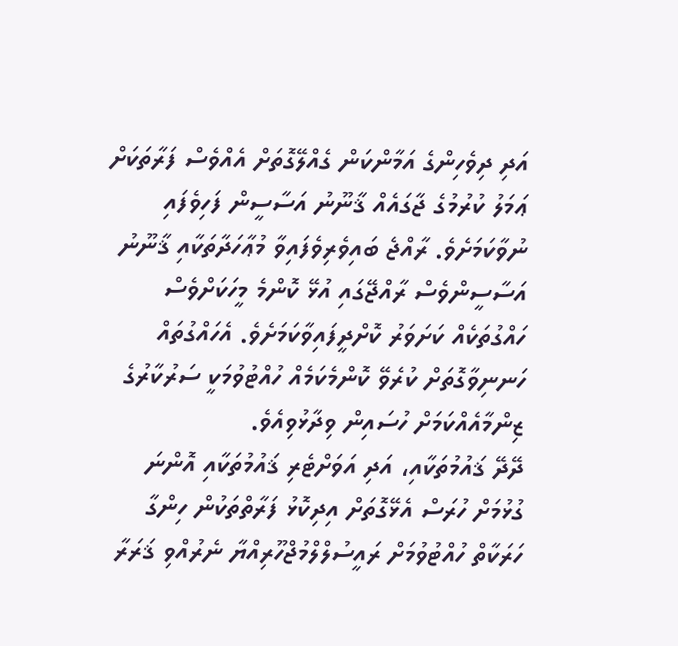އަދި ދިވެހިންގެ އަމާންކަން ގެއްލޭގޮތަށް އެއްވެސް ފަރާތަކަށް ޢަމަލު ކުރުމުގެ ޖާގައެއް ޤާނޫނު އަސާސީން ފަހިވެފައި ނުވާކަމަށެވެ. ރާއްޖެ ބައިވެރިވެފައިވާ މުޢާހަދާތަކާއި ޤާނޫނު އަސާސީންވެސް ރާއްޖޭގައި އުޅޭ ކޮންމެ މީހަކަށްވެސް ހައްގުތަކެއް ކަށަވަރު ކޮށްދީފައިވާކަމަށެވެ. އެހައްގުތައް ހަނނިވާގޮތަށް ކުރެވޭ ކޮންމެކަމެއް ހުއްޓުވުމަކީ ސަރުކާރުގެ ޒިންމާއެއްކަމަށް ހުސައިން ވިދާޅުވިއެވެ.
ދޭދޭ ޤައުމުތަކާއި، އަދި އަވަށްޓެރި ޤައުމުތަކާއި އޮންނަ ގުޅުމަށް ހުރަސް އެޅޭގޮތަށް އިދިކޮޅު ފަރާތްތަކުން ހިންގާ ހަރަކާތް ހުއްޓުވުމަށް ރައީސުލްލްމުޖްހޫރިއްޔާ ނެރުއްވި ޤަރަރާ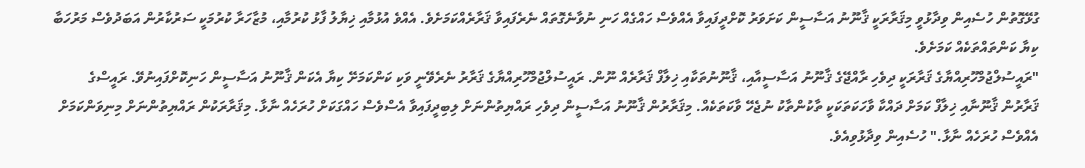ގުޅޭގޮތުން ހުސެއިން ވިދާޅުވީ މިޤަރާރަކީ ޤާނޫނު އަސާސީން ކަށަވަރު ކޮށްދީފައިވާ އެއްވެސް ހައްގެއް ހަނި ނުވާނެގޮތައް ނެރެފައިވާ ޤަރާރެއްކަމަށެވެ. އެއްވެ އުޅުމާއި ޚިޔާލު ފާޅު ކުރުމާއި، މުޒާހަރާ ކުރުމަކީ ސަރުކާރުން އަބަދުވެސް މަރުހަބާ ކިޔާ ކަންތައްތަކެއް ކަމަށެވެ.
"ރައީސުލްޖުމްހޫރިއްޔާގެ ޤަރާރަކީ ދިވެހި ރާއްޖޭގެ ޤާނޫނު އަސާސީއާއި، ޤާނޫނުތަކާއި ޚިލާފް ޤަރާރެއް ނޫން. ރައީސުލްޖުމްހޫރިއްޔާގެ ޤަރާރު ނެރެވޭނީ ވަކި ކަންކަމަށޭ ކިޔާ އެކަން ޤާނޫނު އަސާސީން ހަނިކޮށްފައިނުވޭ. ރައީސްގެ ޤަރާރުން ޤާނޫނާއި ޚިލާފް ކަމަށް ދައްކާ ވާހަކަތަކަކީ ތާކުންތާކު ނުޖެހޭ ވާކަތަކެއް. މިޤަރާރުން ޤާނޫނު އަސާސީން ދިވެހި ރައްޔިތުންނަށް ލިބިދީފައިވާ އެސްވެސް ހައްގަކަށް ހުރަހެއް ނާޅާ. މިޤަރާރަކުން ރައްޔިތުންނަށް މިނިވަންކަމަށް އެއްވެސް ހުރަހެއް ނާޅާ." ހުސެއިން ވިދާޅުވިއެވެ.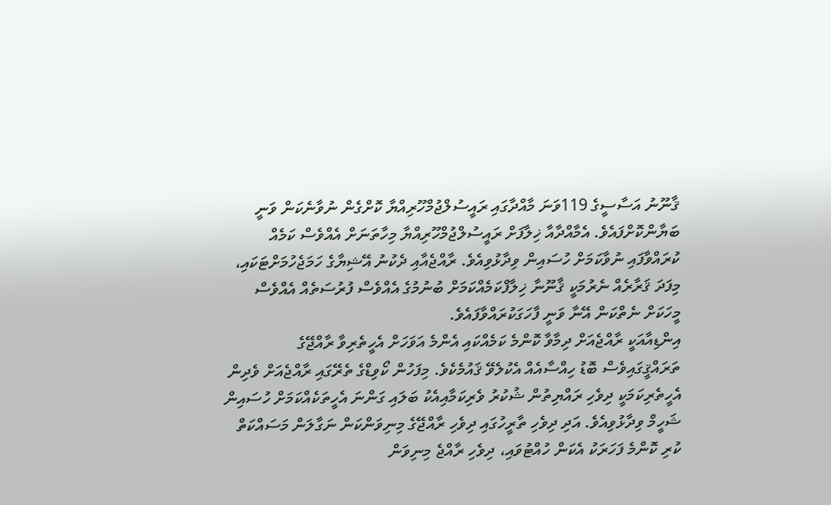ޤާނޫނު އަސާސީގެ 119ވަނަ މާއްދާގައި ރައީސުލްޖުމްހޫރިއްޔާ ކޮށްގެން ނުވާނެކަން ވަނީ ބަޔާންކޮށްފައެވެ. އެމާއްދާއާ ޚިލާފަށް ރައީސުލްޖުމްހޫރިއްޔާ މިހާތަނަށް އެއްވެސް ކަމެއް ކުރައްވާފައި ނުވާކަމަށް ހުސައިން ވިދާޅުވިއެވެ. ރާއްޖެއާއި ދެކުނު އޭޝިޔާގެ ހަމަޖެހުމަށްޓަކައި، މިފަދަ ޤަރާރެއް ނެރުމަކީ ޤާނޫނާ ޚިލާފްކަމެއްކަމަށް ބުނުމުގެ އެއްވެސް ފުރުސަތެއް އެއްވެސް މީހަކަށް ނެތްކަން އޭނާ ވަނީ ފާހަގަކުރައްވާފައެވެ.
އިންޑިއާއަކީ ރާއްޖެއަށް ދިމާވާ ކޮންމެ ކަމެއްކައި އެންމެ އަވަހަށް އެހީތެރިވާ ރާއްޖޭގެ ތަރައްޤީގައިވެސް ބޮޑު ހިއްސާއެއް އެކުލެވޭ ޤައުމެކެވެ. މިފަހުން ކޯވިޑްގެ ތެރޭގައި ރާއްޖެއަށް ވެދިން އެހީތެރިކަމަކީ ދިވެހި ރައްޔިތުން ޝުކުރު ވެރިކަމާއިއެކު ބަލައި ގަންނަ އެހީތަކެއްކަމަށް ހުސައިން ޝަހީމް ވިދާޅުވިއެވެ. އަދި ދިވެހި ތާރީހުގައި ދިވެހި ރާއްޖޭގެ މިނިވަންކަން ނަގާލަން މަސައްކަތް ކުރި ކޮންމެ ފަހަރަކު އެކަން ހުއްޓުވައި، ދިވެހި ރާއްޖެ މިނިވަން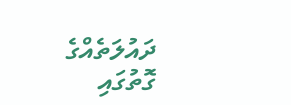ދައުލަތެއްގެ ގޮތުގައި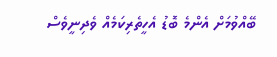ބޭއްވުމަށް އެންމެ ބޮޑު އެހީތެރިކަމެއް ވެދިނީވެސް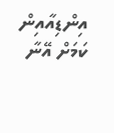އިންޑިއާއިން ކަމަށް އޭނާ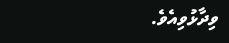ވިދާޅުވިއެވެ.